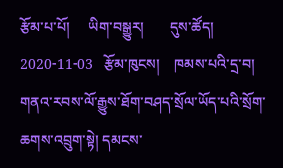རྩོམ་པ་པོ།     ཡིག་བསྒྱུར།       དུས་ཚོད།   2020-11-03   རྩོམ་ཁུངས།    ཁམས་པའི་དྲ་བ།
གནའ་རབས་ལོ་རྒྱུས་ཐོག་བཤད་སྲོལ་ཡོད་པའི་སྲོག་ཆགས་འབྲུག་སྟེ། དམངས་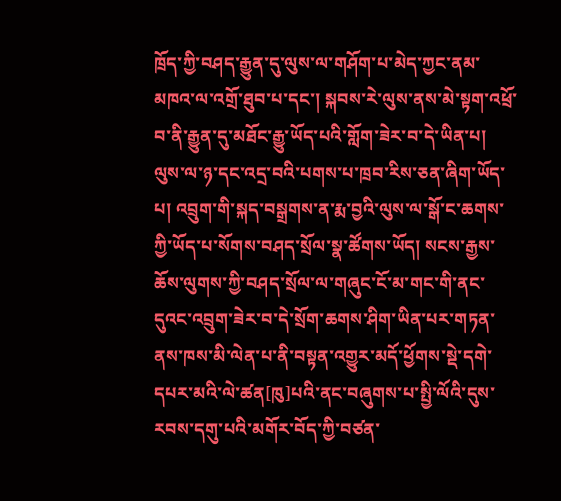ཁྲོད་ཀྱི་བཤད་རྒྱུན་དུ་ལུས་ལ་གཤོག་པ་མེད་ཀྱང་ནམ་མཁའ་ལ་འགྲོ་ཐུབ་པ་དང་། སྐབས་རེ་ལུས་ནས་མེ་སྟག་འཕྲོ་བ་ནི་རྒྱུན་དུ་མཐོང་རྒྱུ་ཡོད་པའི་གློག་ཟེར་བ་དེ་ཡིན་པ། ལུས་ལ་ཉ་དང་འདྲ་བའི་པགས་པ་ཁྲབ་རིས་ཅན་ཞིག་ཡོད་པ། འབྲུག་གི་སྐད་བསྒྲགས་ན་རྨ་བྱའི་ལུས་ལ་སྒོ་ང་ཆགས་ཀྱི་ཡོད་པ་སོགས་བཤད་སྲོལ་སྣ་ཚོགས་ཡོད། སངས་རྒྱས་ཆོས་ལུགས་ཀྱི་བཤད་སྲོལ་ལ་གཞུང་ངོ་མ་གང་གི་ནང་དུའང་འབྲུག་ཟེར་བ་དེ་སྲོག་ཆགས་ཤིག་ཡིན་པར་གཏན་ནས་ཁས་མི་ལེན་པ་ནི་བསྟན་འགྱུར་མདོ་ཕྱོགས་སྡེ་དགེ་དཔར་མའི་ལེ་ཚན[ཁུ]པའི་ནང་བཞུགས་པ་སྤྱི་ལོའི་དུས་རབས་དགུ་པའི་མགོར་བོད་ཀྱི་བཙན་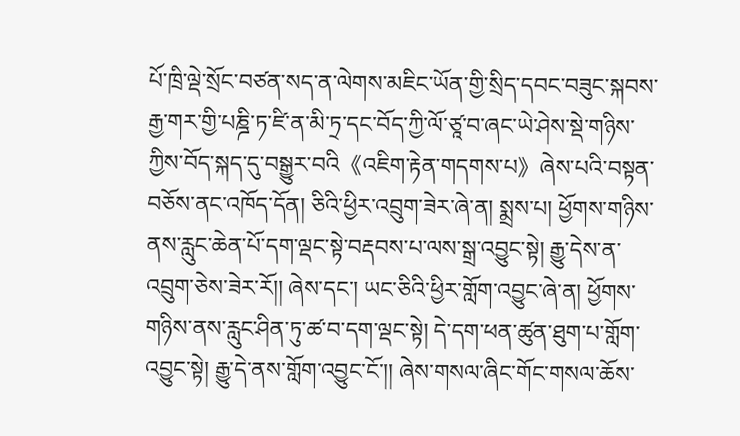པོ་ཁྲི་ལྡེ་སྲོང་བཙན་སད་ན་ལེགས་མཇིང་ཡོན་གྱི་སྲིད་དབང་བཟུང་སྐབས་རྒྱ་གར་གྱི་པཎྜི་ཏ་ཛི་ན་མི་ཏྲ་དང་བོད་ཀྱི་ལོ་ཙཱ་བ་ཞང་ཡེ་ཤེས་སྡེ་གཉིས་ཀྱིས་བོད་སྐད་དུ་བསྒྱུར་བའི《འཇིག་རྟེན་གདགས་པ》ཞེས་པའི་བསྟན་བཅོས་ནང་འཁོད་དོན། ཅིའི་ཕྱིར་འབྲུག་ཟེར་ཞེ་ན། སྨྲས་པ། ཕྱོགས་གཉིས་ནས་རླུང་ཆེན་པོ་དག་ལྡང་སྟེ་བརྡབས་པ་ལས་སྒྲ་འབྱུང་སྟེ། རྒྱུ་དེས་ན་འབྲུག་ཅེས་ཟེར་རོ།། ཞེས་དང་། ཡང་ཅིའི་ཕྱིར་གློག་འབྱུང་ཞེ་ན། ཕྱོགས་གཉིས་ནས་རླུང་ཤིན་ཏུ་ཚ་བ་དག་ལྡང་སྟེ། དེ་དག་ཕན་ཚུན་ཐུག་པ་གློག་འབྱུང་སྟེ། རྒྱུ་དེ་ནས་གློག་འབྱུང་ངོ་།། ཞེས་གསལ་ཞིང་གོང་གསལ་ཆོས་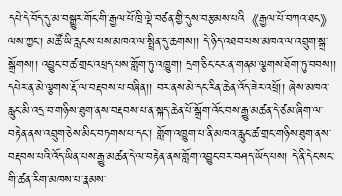དཔེ་དེ་བོད་དུ་མ་བསྒྱུར་གོང་གི་རྒྱལ་པོ་ཁྲི་ལྡེ་བཙན་གྱི་དུས་བརྩམས་པའི《རྒྱལ་པོ་བཀའ་ཐང》ལས་ཀྱང་། མཚོ་ཡི་རླངས་པས་མཁའ་ལ་སྤྲིན་དུ་ཆགས།། དེ་ཉིད་འཐབ་པས་མཁའ་ལ་འབྲུག་སྒྲ་སྒྲོགས།། འབྱུང་བ་ཚ་གྲང་འཕྲད་པས་གློག་ཏུ་འཁྱུག། དྲག་ཅིང་ངར་ན་གནམ་ལྕགས་ཐོག་ཏུ་བབས།། དཔེར་ན་མེ་ལྕགས་རྡོ་ལ་བརྡབས་པ་བཞིན།། བར་ནས་མེ་དང་རིན་ཆེན་འོད་ཟེར་འཕྲོ།། ཞེས་མཁའ་རླུང་མི་འདྲ་བ་གཉིས་ཐུག་ནས་བརྡབས་པ་ན་སྐད་ཆེན་པོ་སྒྲོག་འོང་བས་རྒྱུ་མཚན་དེ་ཙམ་ཞིག་ལ་བརྟེན་ནས་འབྲུག་ཅེས་མིང་བཏགས་པ་དང་། གློག་འཁྱུག་པ་ནི་མཁའ་རླུང་ཚ་གྲང་གཉིས་ཐུག་ནས་བརྡབས་པའི་འོད་ཡིན་པས་རྒྱུ་མཚན་དེ་ལ་བརྟེན་ནས་གློག་འབྱུང་བར་བཤད་ཡོད་པས། དེ་ནི་དེང་སང་གི་ཚན་རིག་མཁས་པ་རྣམས་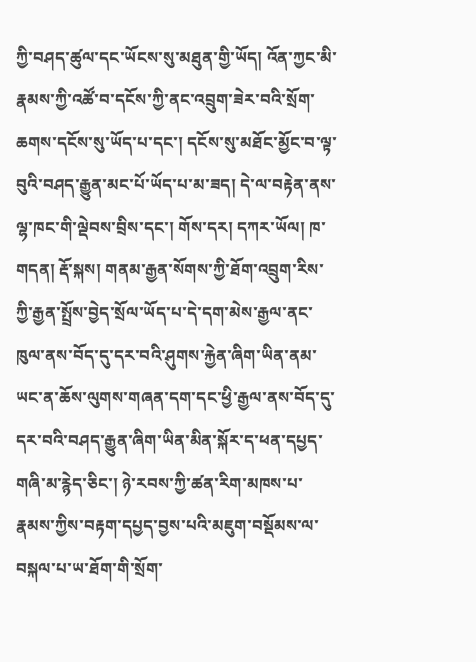ཀྱི་བཤད་ཚུལ་དང་ཡོངས་སུ་མཐུན་གྱི་ཡོད། འོན་ཀྱང་མི་རྣམས་ཀྱི་འཚོ་བ་དངོས་ཀྱི་ནང་འབྲུག་ཟེར་བའི་སྲོག་ཆགས་དངོས་སུ་ཡོད་པ་དང་། དངོས་སུ་མཐོང་མྱོང་བ་ལྟ་བུའི་བཤད་རྒྱུན་མང་པོ་ཡོད་པ་མ་ཟད། དེ་ལ་བརྟེན་ནས་ལྷ་ཁང་གི་ལྡེབས་བྲིས་དང་། གོས་དར། དཀར་ཡོལ། ཁ་གདན། རྡོ་སྐས། གནམ་རྒྱན་སོགས་ཀྱི་ཐོག་འབྲུག་རིས་ཀྱི་རྒྱན་སྤྲོས་བྱེད་སྲོལ་ཡོད་པ་དེ་དག་མེས་རྒྱལ་ནང་ཁུལ་ནས་བོད་དུ་དར་བའི་ཤུགས་རྐྱེན་ཞིག་ཡིན་ནམ་ཡང་ན་ཆོས་ལུགས་གཞན་དག་དང་ཕྱི་རྒྱལ་ནས་བོད་དུ་དར་བའི་བཤད་རྒྱུན་ཞིག་ཡིན་མིན་སྐོར་ད་ཕན་དཔྱད་གཞི་མ་རྙེད་ཅིང་། ཉེ་རབས་ཀྱི་ཚན་རིག་མཁས་པ་རྣམས་ཀྱིས་བརྟག་དཔྱད་བྱས་པའི་མཇུག་བསྡོམས་ལ་བསྐལ་པ་ཡ་ཐོག་གི་སྲོག་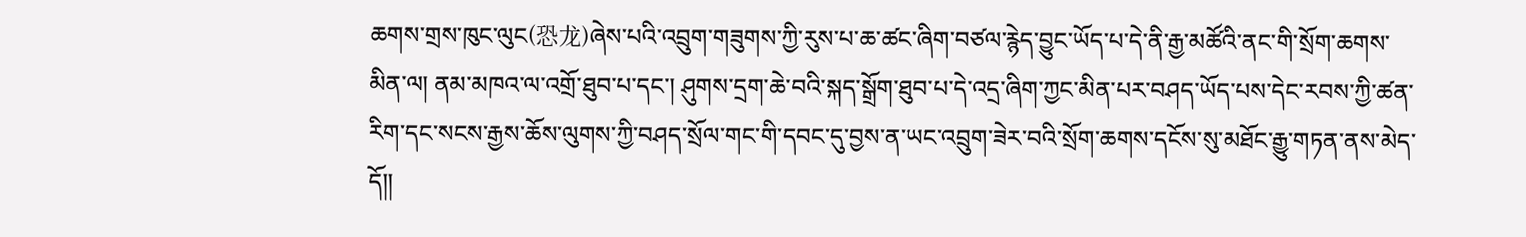ཆགས་གྲས་ཁུང་ལུང(恐龙)ཞེས་པའི་འབྲུག་གཟུགས་ཀྱི་རུས་པ་ཆ་ཚང་ཞིག་བཙལ་རྙེད་བྱུང་ཡོད་པ་དེ་ནི་རྒྱ་མཚོའི་ནང་གི་སྲོག་ཆགས་མིན་ལ། ནམ་མཁའ་ལ་འགྲོ་ཐུབ་པ་དང་། ཤུགས་དྲག་ཆེ་བའི་སྐད་སྒྲོག་ཐུབ་པ་དེ་འདྲ་ཞིག་ཀྱང་མིན་པར་བཤད་ཡོད་པས་དེང་རབས་ཀྱི་ཚན་རིག་དང་སངས་རྒྱས་ཆོས་ལུགས་ཀྱི་བཤད་སྲོལ་གང་གི་དབང་དུ་བྱས་ན་ཡང་འབྲུག་ཟེར་བའི་སྲོག་ཆགས་དངོས་སུ་མཐོང་རྒྱུ་གཏན་ནས་མེད་དོ།།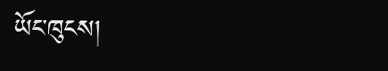ཡོང་ཁུངས།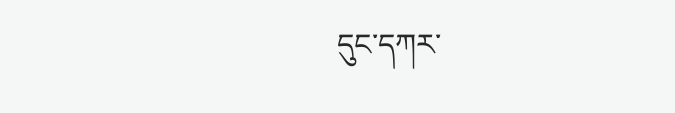དུང་དཀར་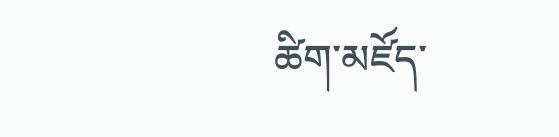ཚིག་མཛོད་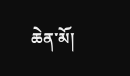ཆེན་མོ།